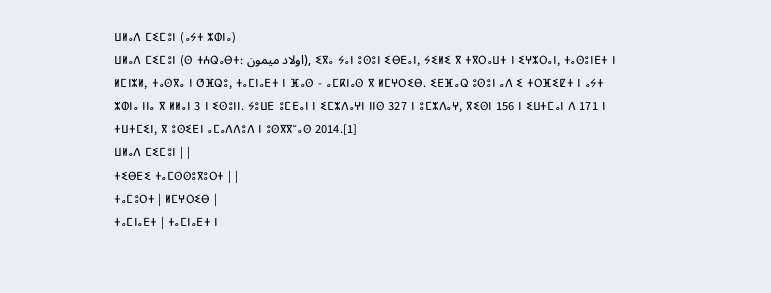ⵡⵍⴰⴷ ⵎⵉⵎⵓⵏ (ⴰⵢⵜ ⵣⵀⵏⴰ)
ⵡⵍⴰⴷ ⵎⵉⵎⵓⵏ (ⵙ ⵜⵄⵕⴰⴱⵜ: اولاد ميمون), ⵉⴳⴰ ⵢⴰⵏ ⵓⵙⵓⵏ ⵉⴱⴹⴰⵏ, ⵢⵉⵍⵉ ⴳ ⵜⴳⵔⴰⵡⵜ ⵏ ⵉⵖⵣⵔⴰⵏ, ⵜⴰⵙⵓⵏⴹⵜ ⵏ ⵍⵎⵏⵣⵍ, ⵜⴰⵙⴳⴰ ⵏ ⵚⴼⵕⵓ, ⵜⴰⵎⵏⴰⴹⵜ ⵏ ⴼⴰⵙ - ⴰⵎⴽⵏⴰⵙ ⴳ ⵍⵎⵖⵔⵉⴱ. ⵉⴹⴼⴰⵕ ⵓⵙⵓⵏ ⴰⴷ ⵉ ⵜⵔⴼⵉⵇⵜ ⵏ ⴰⵢⵜ ⵣⵀⵏⴰ ⵏⵏⴰ ⴳ ⵍⵍⴰⵏ 3 ⵏ ⵉⵙⵓⵏⵏ. ⵢⵓⵡⴹ ⵓⵎⴹⴰⵏ ⵏ ⵉⵎⵣⴷⴰⵖⵏ ⵏⵏⵙ 327 ⵏ ⵓⵎⵣⴷⴰⵖ, ⴳⵉⵙⵏ 156 ⵏ ⵉⵡⵜⵎⴰⵏ ⴷ 171 ⵏ ⵜⵡⵜⵎⵉⵏ, ⴳ ⵓⵙⵉⴹⵏ ⴰⵎⴰⴷⴷⵓⴷ ⵏ ⵓⵙⴳⴳⵯⴰⵙ 2014.[1]
ⵡⵍⴰⴷ ⵎⵉⵎⵓⵏ | |
ⵜⵉⴱⴹⵉ ⵜⴰⵎⵙⵙⵓⴳⵓⵔⵜ | |
ⵜⴰⵎⵓⵔⵜ | ⵍⵎⵖⵔⵉⴱ |
ⵜⴰⵎⵏⴰⴹⵜ | ⵜⴰⵎⵏⴰⴹⵜ ⵏ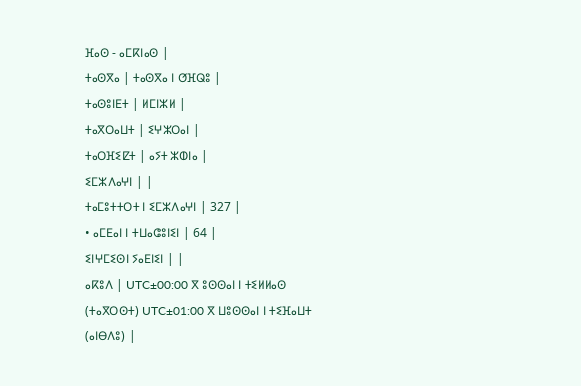ⴼⴰⵙ - ⴰⵎⴽⵏⴰⵙ |
ⵜⴰⵙⴳⴰ | ⵜⴰⵙⴳⴰ ⵏ ⵚⴼⵕⵓ |
ⵜⴰⵙⵓⵏⴹⵜ | ⵍⵎⵏⵣⵍ |
ⵜⴰⴳⵔⴰⵡⵜ | ⵉⵖⵣⵔⴰⵏ |
ⵜⴰⵔⴼⵉⵇⵜ | ⴰⵢⵜ ⵣⵀⵏⴰ |
ⵉⵎⵣⴷⴰⵖⵏ | |
ⵜⴰⵎⵓⵜⵜⵔⵜ ⵏ ⵉⵎⵣⴷⴰⵖⵏ | 327 |
• ⴰⵎⴹⴰⵏ ⵏ ⵜⵡⴰⵛⵓⵏⵉⵏ | 64 |
ⵉⵏⵖⵎⵉⵙⵏ ⵢⴰⴹⵏⵉⵏ | |
ⴰⴽⵓⴷ | UTC±00:00 ⴳ ⵓⵙⵙⴰⵏ ⵏ ⵜⵉⵍⵍⴰⵙ (ⵜⴰⴳⵔⵙⵜ) UTC±01:00 ⴳ ⵡⵓⵙⵙⴰⵏ ⵏ ⵜⵉⴼⴰⵡⵜ (ⴰⵏⴱⴷⵓ) |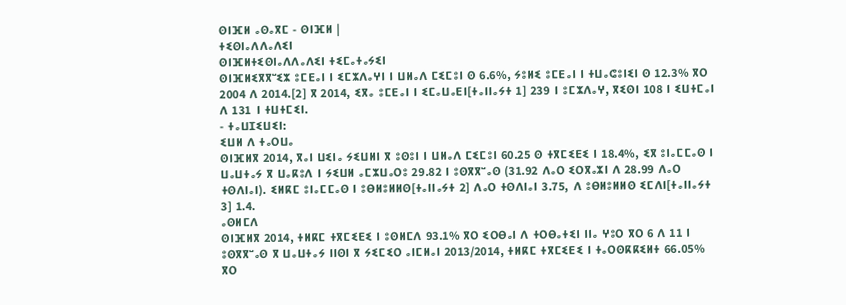ⵙⵏⴼⵍ ⴰⵙⴰⴳⵎ - ⵙⵏⴼⵍ |
ⵜⵉⵙⵏⴰⴷⴷⴰⴷⵉⵏ
ⵙⵏⴼⵍⵜⵉⵙⵏⴰⴷⴷⴰⴷⵉⵏ ⵜⵉⵎⴰⵜⴰⵢⵉⵏ
ⵙⵏⴼⵍⵉⴳⴳⵯⵉⵣ ⵓⵎⴹⴰⵏ ⵏ ⵉⵎⵣⴷⴰⵖⵏ ⵏ ⵡⵍⴰⴷ ⵎⵉⵎⵓⵏ ⵙ 6.6%, ⵢⵓⵍⵉ ⵓⵎⴹⴰⵏ ⵏ ⵜⵡⴰⵛⵓⵏⵉⵏ ⵙ 12.3% ⴳⵔ 2004 ⴷ 2014.[2] ⴳ 2014, ⵉⴳⴰ ⵓⵎⴹⴰⵏ ⵏ ⵉⵎⴰⵡⴰⴹⵏ[ⵜⴰⵏⵏⴰⵢⵜ 1] 239 ⵏ ⵓⵎⵣⴷⴰⵖ, ⴳⵉⵙⵏ 108 ⵏ ⵉⵡⵜⵎⴰⵏ ⴷ 131 ⵏ ⵜⵡⵜⵎⵉⵏ.
- ⵜⴰⵡⵊⵉⵡⵉⵏ:
ⵉⵡⵍ ⴷ ⵜⴰⵔⵡⴰ
ⵙⵏⴼⵍⴳ 2014, ⴳⴰⵏ ⵡⵉⵏⴰ ⵢⵉⵡⵍⵏ ⴳ ⵓⵙⵓⵏ ⵏ ⵡⵍⴰⴷ ⵎⵉⵎⵓⵏ 60.25 ⵙ ⵜⴳⵎⵉⴹⵉ ⵏ 18.4%, ⵉⴳ ⵓⵏⴰⵎⵎⴰⵙ ⵏ ⵡⴰⵡⵜⴰⵢ ⴳ ⵡⴰⴽⵓⴷ ⵏ ⵢⵉⵡⵍ ⴰⵎⵣⵡⴰⵔⵓ 29.82 ⵏ ⵓⵙⴳⴳⵯⴰⵙ (31.92 ⴷⴰⵔ ⵉⵔⴳⴰⵣⵏ ⴷ 28.99 ⴷⴰⵔ ⵜⵙⴷⵏⴰⵏ). ⵉⵍⴽⵎ ⵓⵏⴰⵎⵎⴰⵙ ⵏ ⵓⴱⵍⵓⵍⵍⵙ[ⵜⴰⵏⵏⴰⵢⵜ 2] ⴷⴰⵔ ⵜⵙⴷⵏⴰⵏ 3.75, ⴷ ⵓⴱⵍⵓⵍⵍⵙ ⵉⵎⴷⵏ[ⵜⴰⵏⵏⴰⵢⵜ 3] 1.4.
ⴰⵙⵍⵎⴷ
ⵙⵏⴼⵍⴳ 2014, ⵜⵍⴽⵎ ⵜⴳⵎⵉⴹⵉ ⵏ ⵓⵙⵍⵎⴷ 93.1% ⴳⵔ ⵉⵔⴱⴰⵏ ⴷ ⵜⵔⴱⴰⵜⵉⵏ ⵏⵏⴰ ⵖⵓⵔ ⴳⵔ 6 ⴷ 11 ⵏ ⵓⵙⴳⴳⵯⴰⵙ ⴳ ⵡⴰⵡⵜⴰⵢ ⵏⵏⵙⵏ ⴳ ⵢⵉⵎⵉⵔ ⴰⵏⵎⵍⴰⵏ 2013/2014, ⵜⵍⴽⵎ ⵜⴳⵎⵉⴹⵉ ⵏ ⵜⴰⵔⵙⴽⴽⵉⵍⵜ 66.05% ⴳⵔ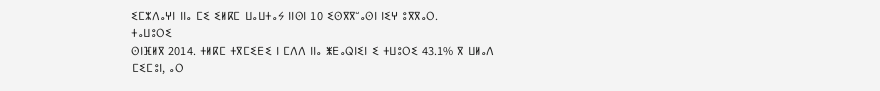ⵉⵎⵣⴷⴰⵖⵏ ⵏⵏⴰ ⵎⵉ ⵉⵍⴽⵎ ⵡⴰⵡⵜⴰⵢ ⵏⵏⵙⵏ 10 ⵉⵙⴳⴳⵯⴰⵙⵏ ⵏⵉⵖ ⵓⴳⴳⴰⵔ.
ⵜⴰⵡⵓⵔⵉ
ⵙⵏⴼⵍⴳ 2014. ⵜⵍⴽⵎ ⵜⴳⵎⵉⴹⵉ ⵏ ⵎⴷⴷ ⵏⵏⴰ ⵥⴹⴰⵕⵏⵉⵏ ⵉ ⵜⵡⵓⵔⵉ 43.1% ⴳ ⵡⵍⴰⴷ ⵎⵉⵎⵓⵏ, ⴰⵔ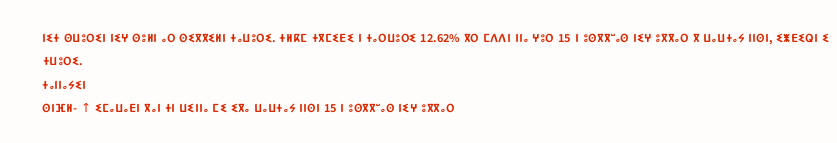ⵏⵉⵜ ⵙⵡⵓⵔⵉⵏ ⵏⵉⵖ ⵙⵓⵍⵏ ⴰⵔ ⵙⵉⴳⴳⵉⵍⵏ ⵜⴰⵡⵓⵔⵉ. ⵜⵍⴽⵎ ⵜⴳⵎⵉⴹⵉ ⵏ ⵜⴰⵔⵡⵓⵔⵉ 12.62% ⴳⵔ ⵎⴷⴷⵏ ⵏⵏⴰ ⵖⵓⵔ 15 ⵏ ⵓⵙⴳⴳⵯⴰⵙ ⵏⵉⵖ ⵓⴳⴳⴰⵔ ⴳ ⵡⴰⵡⵜⴰⵢ ⵏⵏⵙⵏ, ⵉⵥⴹⵉⵕⵏ ⵉ ⵜⵡⵓⵔⵉ.
ⵜⴰⵏⵏⴰⵢⵉⵏ
ⵙⵏⴼⵍ- ↑ ⵉⵎⴰⵡⴰⴹⵏ ⴳⴰⵏ ⵜⵏ ⵡⵉⵏⵏⴰ ⵎⵉ ⵉⴳⴰ ⵡⴰⵡⵜⴰⵢ ⵏⵏⵙⵏ 15 ⵏ ⵓⵙⴳⴳⵯⴰⵙ ⵏⵉⵖ ⵓⴳⴳⴰⵔ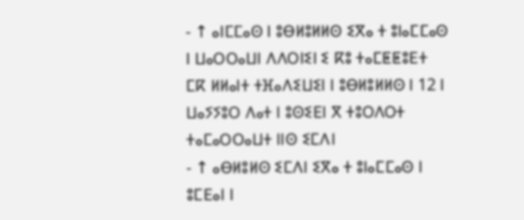- ↑ ⴰⵏⵎⵎⴰⵙ ⵏ ⵓⴱⵍⵓⵍⵍⵙ ⵉⴳⴰ ⵜ ⵓⵏⴰⵎⵎⴰⵙ ⵏ ⵡⴰⵔⵔⴰⵡⵏ ⴷⴷⵔⵏⵉⵏ ⵉ ⴽⵓ ⵜⴰⵎⵟⵟⵓⴹⵜ ⵎⴽ ⵍⵍⴰⵏⵜ ⵜⴼⴰⴷⵉⵡⵉⵏ ⵏ ⵓⴱⵍⵓⵍⵍⵙ ⵏ 12 ⵏ ⵡⴰⵢⵢⵓⵔ ⴷⴰⵜ ⵏ ⵓⵙⵉⴹⵏ ⴳ ⵜⵓⵔⴷⵔⵜ ⵜⴰⵎⴰⵔⵔⴰⵡⵜ ⵏⵏⵙ ⵉⵎⴷⵏ
- ↑ ⴰⴱⵍⵓⵍⵙ ⵉⵎⴷⵏ ⵉⴳⴰ ⵜ ⵓⵏⴰⵎⵎⴰⵙ ⵏ ⵓⵎⴹⴰⵏ ⵏ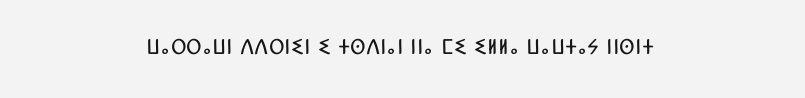ⵡⴰⵔⵔⴰⵡⵏ ⴷⴷⵔⵏⵉⵏ ⵉ ⵜⵙⴷⵏⴰⵏ ⵏⵏⴰ ⵎⵉ ⵉⵍⵍⴰ ⵡⴰⵡⵜⴰⵢ ⵏⵏⵙⵏⵜ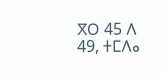ⴳⵔ 45 ⴷ 49, ⵜⵎⴷⴰ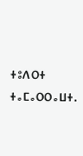ⵜⵓⴷⵔⵜ ⵜⴰⵎⴰⵔⵔⴰⵡⵜ.